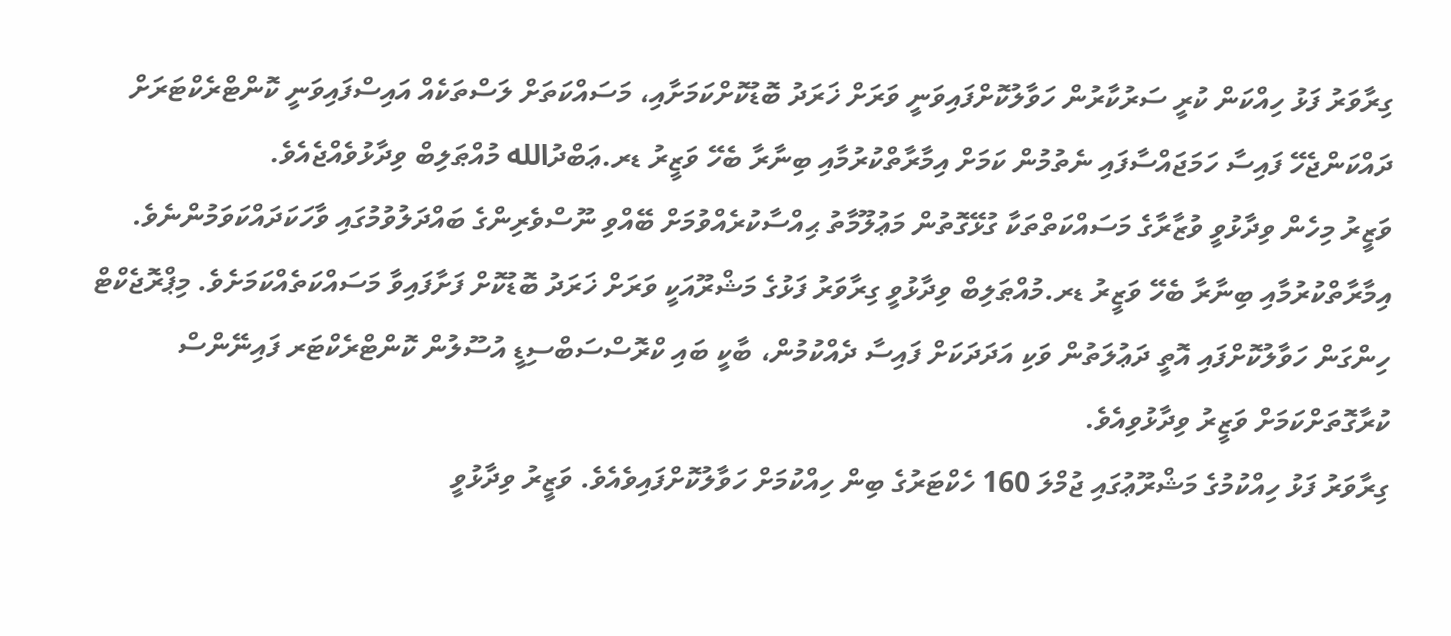ގިރާވަރު ފަޅު ހިއްކަން ކުރީ ސަރުކާރުން ހަވާލުކޮށްފައިވަނީ ވަރަށް ޚަރަދު ބޮޑުކޮށްކަމަށާއި، މަސައްކަތަށް ލަސްތަކެއް އައިސްފައިވަނީ ކޮންޓްރެކްޓަރަށް ދައްކަންޖެހޭ ފައިސާ ހަމަޖައްސާފައި ނެތުމުން ކަމަށް އިމާރާތްކުރުމާއި ބިނާރާ ބެހޭ ވަޒީރު ޑރ.ޢަބްދުالله މުއްޠަލިބް ވިދާޅުވެއްޖެއެވެ.
ވަޒީރު މިހެން ވިދާޅުވީ ވުޒާރާގެ މަސައްކަތްތަކާ ގުޅޭގޮތުން މަޢުލޫމާތު ޙިއްސާކުރެއްވުމަށް ބޭއްވި ނޫސްވެރިންގެ ބައްދަލުވުމުގައި ވާހަކަދައްކަވަމުންނެވެ.
އިމާރާތްކުރުމާއި ބިނާރާ ބެހޭ ވަޒީރު ޑރ.މުއްޠަލިބް ވިދާޅުވީ ގިރާވަރު ފަޅުގެ މަޝްރޫއަކީ ވަރަށް ޚަރަދު ބޮޑުކޮށް ފަށާފައިވާ މަސައްކަތެއްކަމަށެވެ. މިޕްރޮޖެކްޓް ހިންގަން ހަވާލުކޮށްފައި އޮތީ ދަޢުލަތުން ވަކި އަދަދަކަށް ފައިސާ ދެއްކުމުން، ބާކީ ބައި ކްރޮސްސަބްސިޑީ އުސޫލުން ކޮންޓްރެކްޓަރ ފައިނޭންސް ކުރާގޮތަށްކަމަށް ވަޒީރު ވިދާޅުވިއެވެ.
ގިރާވަރު ފަޅު ހިއްކުމުގެ މަޝްރޫޢުގައި ޖުމްލަ 160 ހެކްޓަރުގެ ބިން ހިއްކުމަށް ހަވާލުކޮށްފައިވެއެވެ. ވަޒީރު ވިދާޅުވީ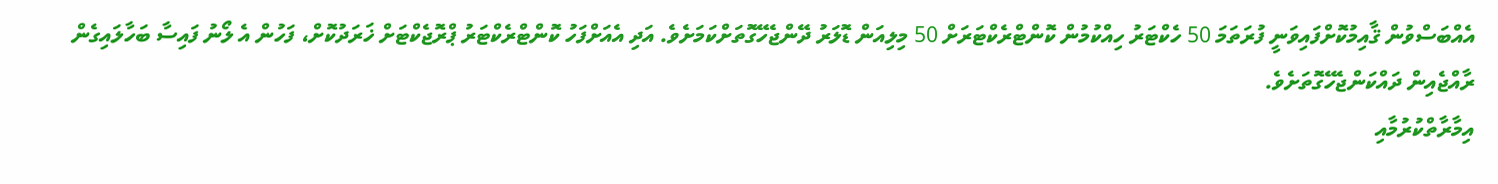އެއްބަސްވުން ޤާއިމުކޮށްފައިވަނީ ފުރަތަމަ 50 ހެކްޓަރު ހިއްކުމުން ކޮންޓްރެކްޓަރަށް 50 މިލިއަން ޑޮލަރު ދޭންޖެހޭގޮތަށްކަމަށެވެ. އަދި އެއަށްފަހު ކޮންޓްރެކްޓަރު ޕްރޮޖެކްޓަށް ޚަރަދުކޮށް، ފަހުން އެ ލޯނު ފައިސާ ބަހާލައިގެން ރާއްޖެއިން ދައްކަންޖެހޭގޮތަށެވެ.
އިމާރާތްކުރުމާއި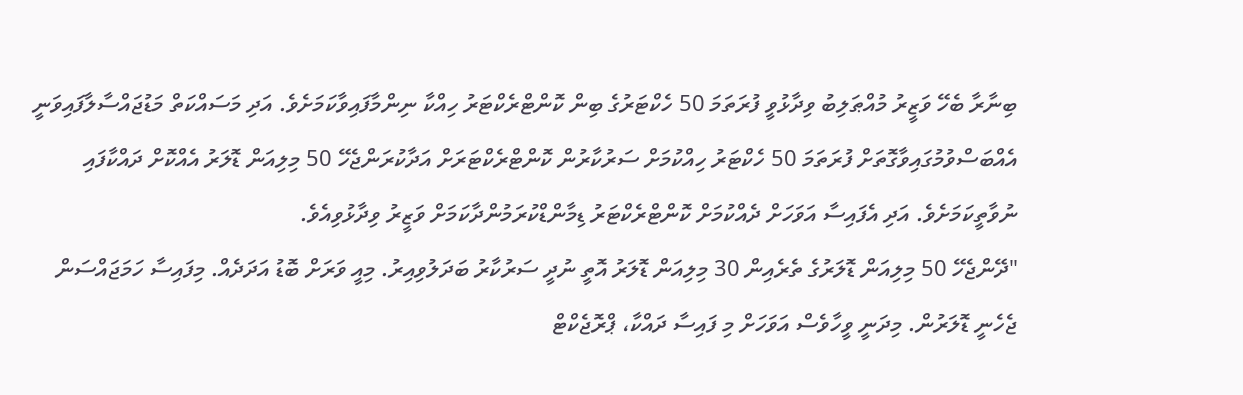ބިނާރާ ބެހޭ ވަޒީރު މުއްޠަލިބު ވިދާޅުވީ ފުރަތަމަ 50 ހެކްޓަރުގެ ބިން ކޮންޓްރެކްޓަރު ހިއްކާ ނިންމާފައިވާކަމަށެވެ. އަދި މަސައްކަތް މަޑުޖައްސާލާފައިވަނީ އެއްބަސްވުމުގައިވާގޮތަށް ފުރަތަމަ 50 ހެކްޓަރު ހިއްކުމަށް ސަރުކާރުން ކޮންޓްރެކްޓަރަށް އަދާކުރަންޖެހޭ 50 މިލިއަން ޑޮލަރު އެއްކޮށް ދައްކާފައި ނުވާތީކަމަށެވެ. އަދި އެފައިސާ އަވަހަށް ދެއްކުމަށް ކޮންޓްރެކްޓަރު ޑިމާންޑްކުރަމުންދާކަމަށް ވަޒީރު ވިދާޅުވިއެވެ.
"ދޭންޖެހޭ 50 މިލިއަން ޑޮލަރުގެ ތެރެއިން 30 މިލިއަން ޑޮލަރު އޮތީ ނުދީ ސަރުކާރު ބަދަލުވިއިރު. މިއީ ވަރަށް ބޮޑު އަދަދެއް. މިފައިސާ ހަމަޖައްސަން ޖެހެނީ ޑޮލަރުން. މިދަނީ ވީހާވެސް އަވަހަށް މި ފައިސާ ދައްކާ، ޕްރޮޖެކްޓް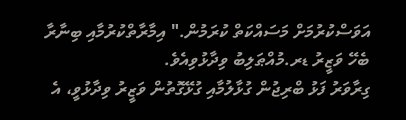އަވަސްކުރުމަށް މަސައްކަތް ކުރަމުން." އިމާރާތްކުރުމާއި ބިނާރާ ބެހޭ ވަޒީރު ޑރ.މުއްޠަލިބު ވިދާޅުވިއެވެ.
ގިރާވަރު ފަޅު ބްރިޖުން ގުޅާލުމާއި ގުޅޭގޮތުން ވަޒީރު ވިދާޅުވީ، އެ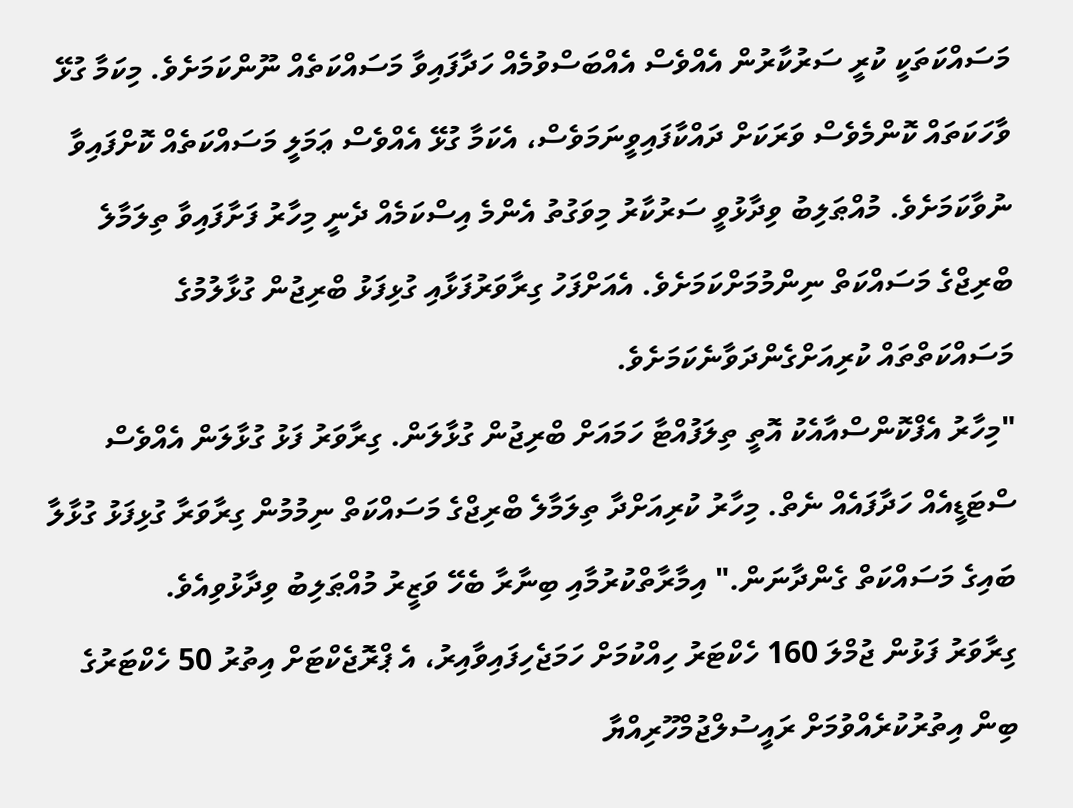މަސައްކަތަކީ ކުރީ ސަރުކާރުން އެއްވެސް އެއްބަސްވުމެއް ހަދާފައިވާ މަސައްކަތެއް ނޫންކަމަށެވެ. މިކަމާ ގުޅޭ ވާހަކަތައް ކޮންމެވެސް ވަރަކަށް ދައްކާފައިވީނަމަވެސް، އެކަމާ ގުޅޭ އެއްވެސް ޢަމަލީ މަސައްކަތެއް ކޮށްފައިވާ ނުވާކަމަށެވެ. މުއްޠަލިބު ވިދާޅުވީ ސަރުކާރު މިވަގުތު އެންމެ އިސްކަމެއް ދެނީ މިހާރު ފަށާފައިވާ ތިލަމާލެ ބްރިޖްގެ މަސައްކަތް ނިންމުމަށްކަމަށެވެ. އެއަށްފަހު ގިރާވަރުފަޅާއި ގުޅިފަޅު ބްރިޖުން ގުޅާލުމުގެ މަސައްކަތްތައް ކުރިއަށްގެންދަވާނެކަމަށެވެ.
"މިހާރު އެފްކޮންސްއާއެކު އޮތީ ތިލަފުއްޓާ ހަމައަށް ބްރިޖުން ގުޅާލަން. ގިރާވަރު ފަޅު ގުޅާލަން އެއްވެސް ސްޓަޑީއެއް ހަދާފައެއް ނެތް. މިހާރު ކުރިއަށްދާ ތިލަމާލެ ބްރިޖްގެ މަސައްކަތް ނިމުމުން ގިރާވަރާ ގުޅިފަޅު ގުޅާލާ ބައިގެ މަސައްކަތް ގެންދާނަން." އިމާރާތްކުރުމާއި ބިނާރާ ބެހޭ ވަޒީރު މުއްޠަލިބު ވިދާޅުވިއެވެ.
ގިރާވަރު ފަޅުން ޖުމްލަ 160 ހެކްޓަރު ހިއްކުމަށް ހަމަޖެހިފައިވާއިރު، އެ ޕްރޮޖެކްޓަށް އިތުރު 50 ހެކްޓަރުގެ ބިން އިތުރުކުރެއްވުމަށް ރައީސުލްޖުމްހޫރިއްޔާ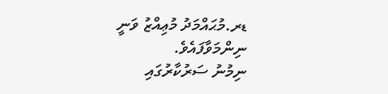ޑރ.މުޙައްމަދު މުޢިއްޒު ވަނީ ނިންމަވާފައެވެ.
ނިމުނު ސަރުކާރުގައި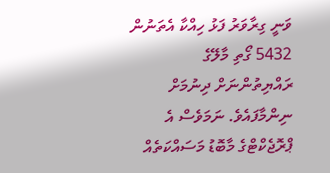ވަނީ ގިރާވަރު ފަޅު ހިއްކާ އެތަނުން 5432 ގޯތި މާލޭގެ ރައްޔިތުންނަށް ދިނުމަށް ނިންމާފައެވެ. ނަމަވެސް އެ ޕްރޮޖެކްޓްގެ މާބޮޑު މަސައްކަތެއް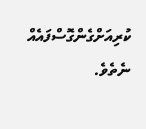ކުރިއަށްގެންގޮސްފައެއް ނެތެވެ.